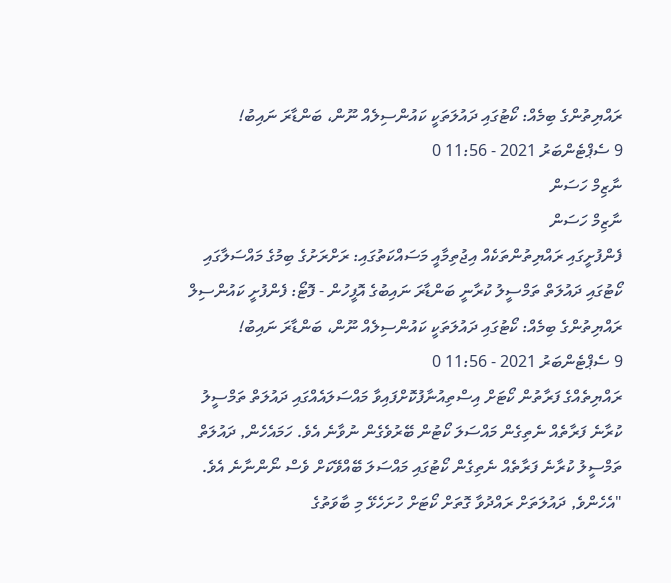ރައްޔިތުންގެ ބިމެއް: ކޯޓުގައި ދައުލަތަކީ ކައުންސިލެއް ނޫން، ބަންޑާރަ ނައިބު!
9 ސެޕްޓެންބަރު 2021 - 11:56 0
ނާޒިމް ހަސަން
ނާޒިމް ހަސަން
ފެންފުށީގައި ރައްޔިތުންތަކެއް އިޖުތިމާއީ މަސައްކަތުގައި: ރަށްރަށުގެ ބިމުގެ މައްސަލާގައި ކޯޓުގައި ދައުލަތް ތަމްސީލު ކުރާނީ ބަންޑާރަ ނައިބުގެ އޮފީހުން - ފޮޓޯ: ފެންފުށީ ކައުންސިލް
ރައްޔިތުންގެ ބިމެއް: ކޯޓުގައި ދައުލަތަކީ ކައުންސިލެއް ނޫން، ބަންޑާރަ ނައިބު!
9 ސެޕްޓެންބަރު 2021 - 11:56 0
ރައްޔިތެއްގެ ފަރާތުން ކޯޓަށް އިސްތިއުނާފުކޮށްފައިވާ މައްސަލައެއްގައި ދައުލަތް ތަމްސީލު ކުރާނެ ފަރާތެއް ނެތިގެން މައްސަލަ ކޯޓުން ބޭރުވެގެން ނުވާނެ އެވެ. ހަމައެހެން, ދައުލަތް ތަމްސީލު ކުރާނެ ފަރާތެއް ނެތިގެން ކޯޓުގައި މައްސަލަ ބޭއްވޭކަށް ވެސް ނޯންނާނެ އެވެ.
"އެހެންވެ, ދައުލަތަށް ރައްދުވާ ގޮތަށް ކޯޓަށް ހުށަހެޅޭ މި ބާވަތުގެ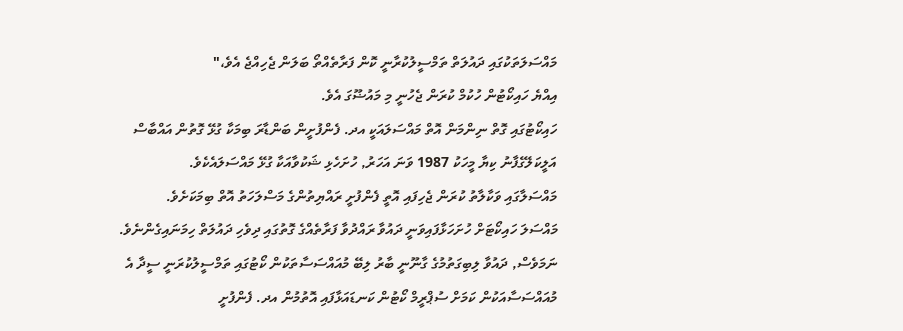މައްސަލަތަކުގައި ދައުލަތް ތަމްސީލުކުރާނީ ކޮން ފަރާތެއްތޯ ބަލަން ޖެހިއްޖެ އެވެ،"
އިއްޔެ ހައިކޯޓުން ހުކުމް ކުރަން ޖެހުނީ މި މައުޟޫގަ އެވެ.
ހައިކޯޓުގައި ގޮތް ނިންމަން އޮތް މައްސަލައަކީ އދ. ފެންފުށީން ބަންޑާރަ ބިމަކާ ގުޅޭ ގޮތުން އައްބާސް އަލީކަލޭގެފާނު ކިޔާ މީހަކު 1987 ވަނަ އަހަރު, ހުށަހެޅި ޝަކުވާއަކާ ގުޅޭ މައްސަލައެކެވެ.
މައްސަލާގައި ވަކާލާތު ކުރަން ޖެހިފައި އޮތީ ފެންފުށީ ރައްޔިތުންގެ މަސްލަހަތު އޮތް ބިމަކަށެވެ.
މައްސަލަ ހައިކޯޓަށް ހުށަހަޅާފައިވަނީ ދައުވާ ރައްދުވާ ފަރާތެއްގެ ގޮތުގައި ދިވެހި ދައުލަތް ހިމަނައިގެންނެވެ. ނަމަވެސް, ދައުވާ ލިބިގަތުމުގެ ގާނޫނީ ބާރު ލިބޭ މުއައްސަސާތަކުން ކޯޓުގައި ތަމްސީލުކުރަނީ ސީދާ އެ މުއައްސަސާއަކުން ކަމަށް ސުޕްރީމް ކޯޓުން ކަނޑައަޅާފައި އޮތުމުން އދ. ފެންފުށީ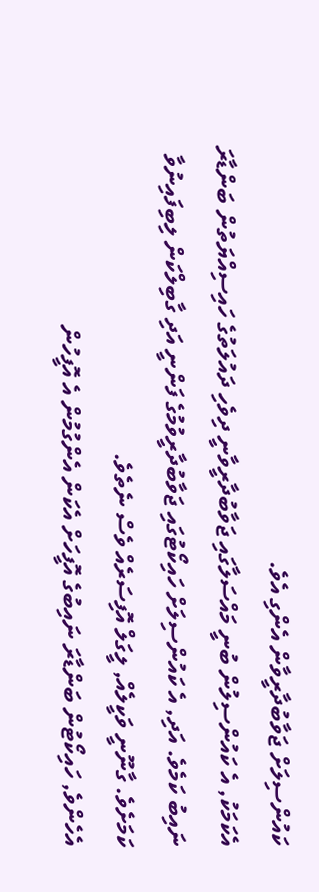ކައުންސިލަށް ޖަވާބުދާރީވާން އެންގި އެވެ.
އެކަމަކު, އެ ކައުންސިލުން ބުނީ މައްސަލާގައި ޖަވާބުދާރީވާނީ ދިވެހި ދައުލަތުގެ ހައިސިއްޔަތުން ބަންޑާރަ ނައިބު ކަމެވެ. އަދި, އެ ކައުންސިލަށް ހައިކޯޓުގައި ޖަވާބުދާރީވުމުގެ ފަންނީ އަދި ގާބިލްކަން ލިބިފައިނުވާ ކަމަށެވެ. ގާނޫނީ ވަކީލެއް, ލީގަލް އޮފިސަރެއް ވެސް ނެތެވެ.
އެހެންވެ, ހައިކޯޓުން ބަންޑާރަ ނައިބުގެ އޮފީހަށް އެކަން އެންގުމުން އެ އޮފީހުން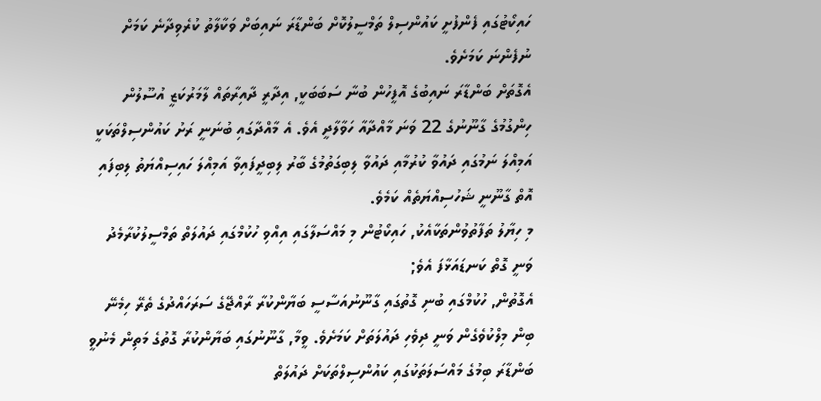ހައިކޯޓުގައި ފެންފުށީ ކައުންސިލް ތަމްސީލުކޮށް ބަންޑާރަ ނައިބަށް ވަކާލާތު ކުރެވިދާނެ ކަމަށް ނުފެންނަ ކަމަށެވެ.
އެގޮތަށް ބަންޑާރަ ނައިބުގެ އޮފީހުން ބުނާ ސަބަބަކީ, އިދާރީ ދާއިރާތައް ލާމަރުކަޒީ އުސޫލުން ހިންގުމުގެ ގާނޫނުގެ 22 ވަނަ މާއްދާއާ ހަވާލާދީ އެވެ. އެ މާއްދާގައި ބުނަނީ ރަށު ކައުންސިލްތަކަކީ އަމިއްލަ ނަމުގައި ދައުވާ ކުރުމާއި ދައުވާ ލިބިގަތުމުގެ ބާރު ލިބިދީފައިވާ އަމިއްލަ ހައިސިއްޔަތު ލިބިފައި އޮތް ގާނޫނީ ޝަހުސިއްޔަތެއް ކަމެވެ.
މި ހިޔާލު ތަފާތުވުންތަކާއެކު, ހައިކޯޓުން މި މައްސަލާގައި އިއްވި ހުކުމްގައި ދައުލަތް ތަމްސީލުކުރާމެދު ވަނީ ގޮތް ކަނޑައަޅާފަ އެވެ;
އެގޮތުން, ހުކުމްގައި ބުނި ގޮތުގައި ގާނޫނުއަސާސީ ބަޔާންކުރާ ރާއްޖޭގެ ސަރަހައްދުގެ ތެރޭ ހިމެނޭ ބިން މިލްކުވެގެން ވަނީ ދިވެހި ދައުލަތަށް ކަމަށެވެ. ވީމާ, ގާނޫނުގައި ބަޔާންކުރާ ގޮތުގެ މަތިން މެނުވީ ބަންޑާރަ ބިމުގެ މައްސަލަތަކުގައި ކައުންސިލްތަކަށް ދައުލަތް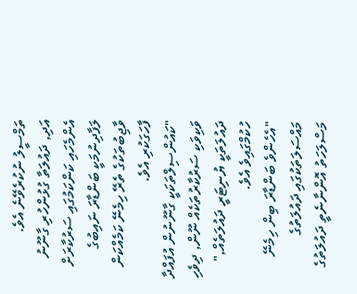ތަމްސީލު ނުކުރެވޭނެ އެވެ.
އަދި, ދައުލަތާ ގުޅުންހުރި ގާނޫނު އެންމެހައި ކަންކަމުގައި ސަރުކާރަށް ލަފާދިނުމަކީ ބަންޑާރަ ނައިބުގެ ވާޖިބުތަކުގެ ތެރޭ ހިމެނޭ ކަމެއްކަން ފާހަގަކުރި އެވެ.
"ކައުންސިލްތަކަކީ ގާނޫނުން އުފައްދާ ވަކިވަކި ސަރުކާރުތަކެއް ނޫން, ދިވެހި ދައުލަތަކީ ޔުނިޓަރީ ދައުލަތެއް," ހުކުމްގައިވެ އެވެ.
"އެހެންވެ ބަންޑާރަ ބިން ހިމެނޭ މައްސަލަތަކުގައި ދައުލަތުގެ މަސްލަހަތު އޮންނާނެތީ ދައުލަތުގެ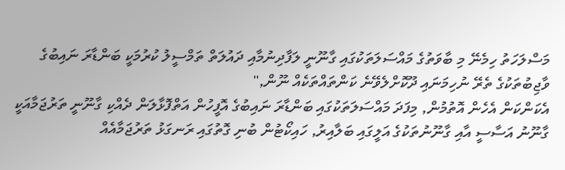މަސްލަހަތު ހިމެނޭ މި ބާވަތުގެ މައްސަލަތަކުގައި ގާނޫނީ ލަފާދިނުމާއި ދައުލަތް ތަމްސީލު ކުރުމަކީ ބަންޑާރަ ނައިބުގެ ވާޖިބުތަކުގެ ތެރޭ ނުހިމަނައި ދޫކޮށްލެވޭނެ ކަންތައްތަކެއް ނޫން,"
އެކަންކަން އެހެން އޮތުމުން, މިފަދަ މައްސަލަތަކުގައި ބަންޑާރަ ނައިބުގެ އޮފީހުން އަތްފޮޅާލަން ދެއްކި ގާނޫނީ ތަރުޖަމާއަކީ ގާނޫނު އަސާސީ އާއި ގާނޫނުތަކުގެ އަލީގައި ބަލާއިރު, ހައިކޯޓުން ބުނި ގޮތުގައި ރަނގަޅު ތަރުޖަމާއެއް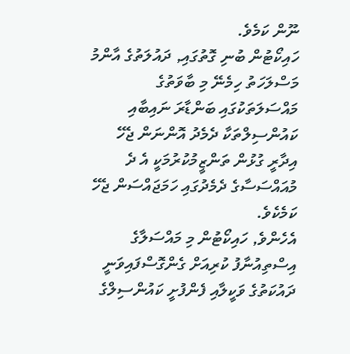ނޫން ކަމެވެ.
ހައިކޯޓުން ބުނި ގޮތުގައި, ދައުލަތުގެ އާންމު މަސްލަހަތު ހިމެނޭ މި ބާވަތުގެ މައްސަލަތަކުގައި ބަންޑާރަ ނައިބާއި ކައުންސިލްތަކާ ދެމެދު އޮންނަން ޖެހޭ އިދާރީ ގުޅުން ތަންޒީމުކުރުމަކީ އެ ދެ މުއައްސަސާގެ ދެމެދުގައި ހަމަޖައްސަން ޖެހޭ ކަމެކެވެ.
އެހެންވެ, ހައިކޯޓުން މި މައްސަލާގެ އިސްތިއުނާފު ކުރިއަށް ގެންގޮސްފައިވަނީ ދައުކަތުގެ ވަކީލާއި ފެންފުށީ ކައުންސިލްގެ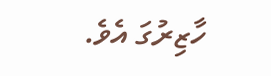ހާޒިރުގަ އެވެ.